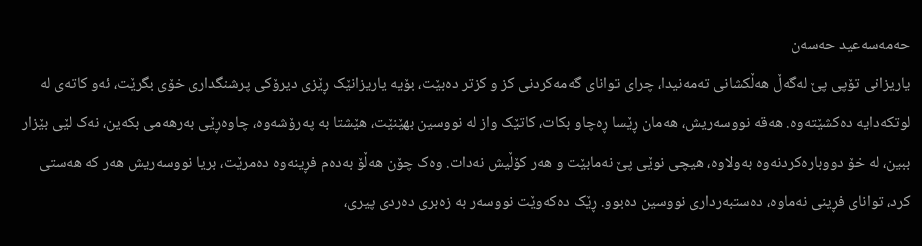حەمەسەعید حەسەن
یاریزانی تۆپی پێ لەگەڵ هەڵکشانی تەمەنیدا، چرای توانای گەمەکردنی کز و کزتر دەبێت، بۆیە یاریزانێک ڕێزی دیرۆکی پرشنگداری خۆی بگرێت، ئەو کاتەی لە لوتکەدایە دەکشێتەوە. هەقە نووسەریش، هەمان ڕێسا ڕەچاو بکات، کاتێک واز لە نووسین بهێنێت، هێشتا بە پەرۆشەوە، چاوەڕێی بەرهەمی بکەین، نەک لێی بێزار ببین، لە خۆ دووبارەکردنەوە بەولاوە، هیچی نوێی پێ نەمابێت و هەر کۆڵیش نەدات. وەک چۆن هەڵۆ بەدەم فڕینەوە دەمرێت، بریا نووسەریش هەر کە هەستی کرد، توانای فڕینی نەماوە، دەستبەرداری نووسین دەبوو. ڕێک دەکەوێت نووسەر بە زەبری دەردی پیری،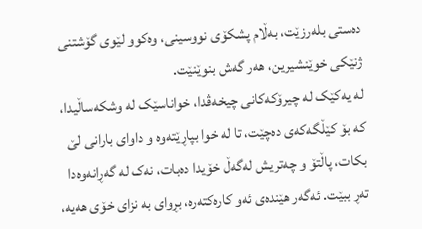دەستی بلەرزێت، بەڵام پشکۆی نووسینی، وەکوو لێوی گۆشتنی ژنێکی خوێنشیرین، هەر گەش بنوێنێت.
لە یەکێک لە چیرۆکەکانی چیخەڤدا، خواناسێک لە وشکەساڵیدا، کە بۆ کێڵگەکەی دەچێت، تا لە خوا بپاڕێتەوە و داوای بارانی لێ بکات، پاڵتۆ و چەتریش لەگەڵ خۆیدا دەبات، نەک لە گەڕانەوەدا تەڕ ببێت. ئەگەر هێندەی ئەو کارەکتەرە، بڕوای بە نزای خۆی هەیە،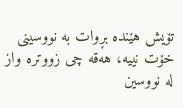تۆیش هێندە بڕوات بە نووسینی خۆت نییە، هەقە چی زووترە واز لە نووسین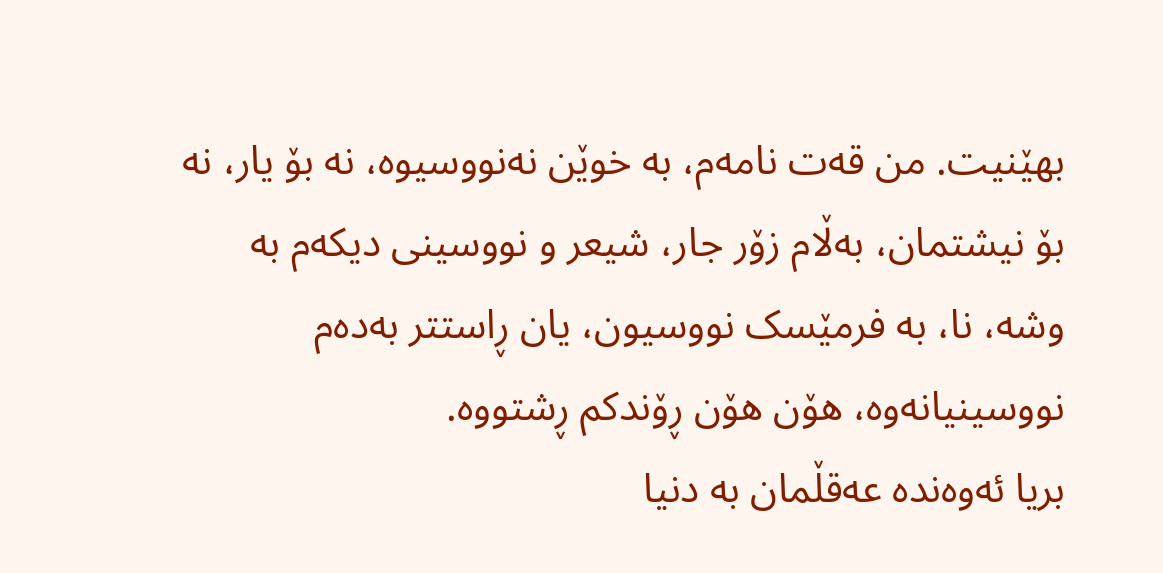بهێنیت. من قەت نامەم، بە خوێن نەنووسیوە، نە بۆ یار، نە بۆ نیشتمان، بەڵام زۆر جار، شیعر و نووسینی دیکەم بە وشە، نا، بە فرمێسک نووسیون، یان ڕاستتر بەدەم نووسینیانەوە، هۆن هۆن ڕۆندکم ڕشتووە.
بریا ئەوەندە عەقڵمان بە دنیا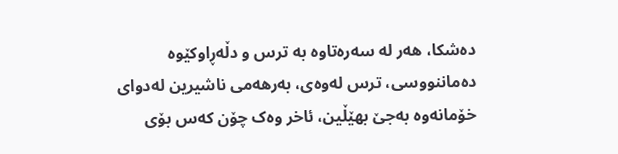دەشکا، هەر لە سەرەتاوە بە ترس و دڵەڕاوکێوە دەماننووسی، ترس لەوەی، بەرهەمی ناشیرین لەدوای خۆمانەوە بەجێ بهێڵین، ئاخر وەک چۆن کەس بۆی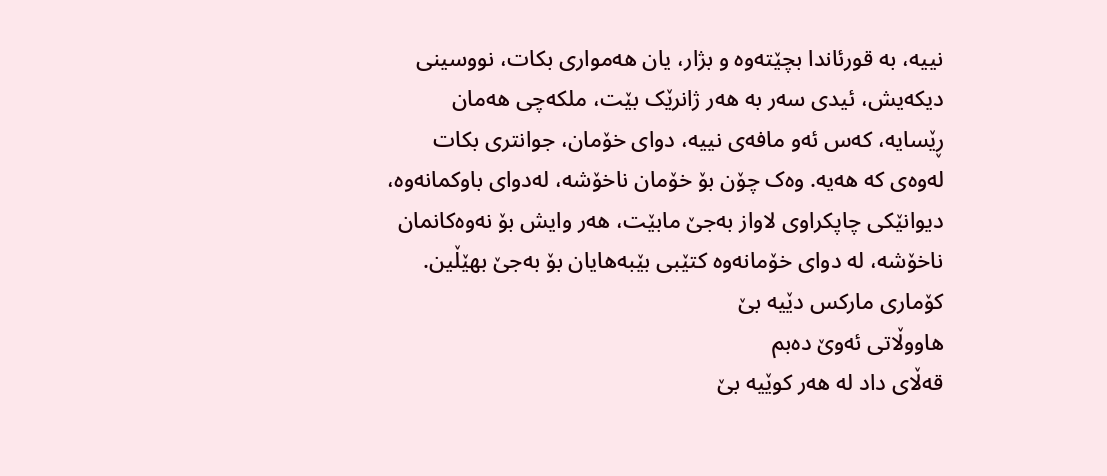نییە، بە قورئاندا بچێتەوە و بژار، یان هەمواری بکات، نووسینی دیکەیش، ئیدی سەر بە هەر ژانرێک بێت، ملکەچی هەمان ڕێسایە، کەس ئەو مافەی نییە، دوای خۆمان، جوانتری بکات لەوەی کە هەیە. وەک چۆن بۆ خۆمان ناخۆشە، لەدوای باوکمانەوە، دیوانێکی چاپکراوی لاواز بەجێ مابێت، هەر وایش بۆ نەوەکانمان ناخۆشە، لە دوای خۆمانەوە کتێبی بێبەهایان بۆ بەجێ بهێڵین.
کۆماری مارکس دێیە بێ
هاووڵاتی ئەوێ دەبم
قەڵای داد لە هەر کوێیە بێ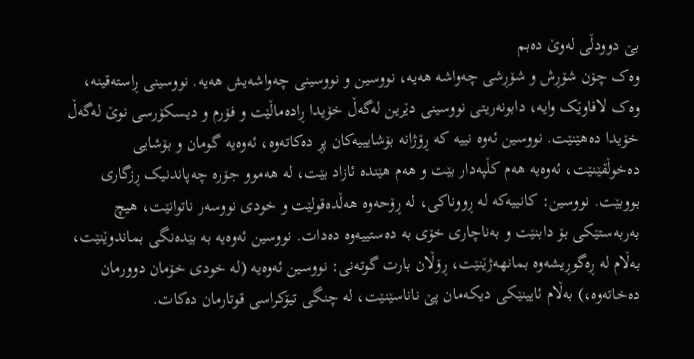بێ دوودڵی لەوێ دەبم
وەک چۆن شۆڕش و شۆڕشی چەواشە هەیە، نووسین و نووسینی چەواشەیش هەیە. نووسینی ڕاستەقینە، وەک لافاوێک وایە، دابونەریتی نووسینی دێرین لەگەڵ خۆیدا ڕادەماڵێت و فۆرم و دیسکۆرسی نوێ لەگەڵ خۆیدا دەهێنێت. نووسین ئەوە نییە کە ڕۆژانە بۆشایییەکان پڕ دەکاتەوە، ئەوەیە گومان و بۆشایی دەخوڵقێنێت، ئەوەیە هەم کڵپەدار بێت و هەم هێندە ئازاد بێت، لە هەموو جۆرە چەپاندنیک ڕزگاری بووبێت. نووسین: کانییەکە لە ڕووناکی، لە ڕۆحەوە هەڵدەقولێت و خودی نووسەر ناتوانێت، هیچ بەربەستێکی بۆ دابنێت و بەناچاری خۆی بە دەستییەوە دەدات. نووسین ئەوەیە بە بێدەنگی بماندوێنێت، بەڵام لە ڕەگوڕیشەوە بمانهەژێنێت، ڕۆڵان بارت گوتەنی: نووسین ئەوەیە (لە خودی خۆمان دوورمان دەخاتەوە،) بەڵام ئایینێکی دیکەمان پێ ناناسێنێت، لە چنگی تیۆکراسی قوتارمان دەکات.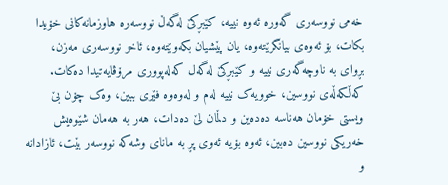خەمی نووسەری گەورە ئەوە نییە، کێبڕکێ لەگەڵ نووسەرە هاوزمانەکانی خۆیدا بکات، بۆ ئەوەی بیانگرێتەوە، یان پێشیان بکەوێتەوە، ئاخر نووسەری مەزن، بڕوای بە ناوچەگەری نییە و کێبڕکێ لەگەل کەلەپووری مرۆڤایەتیدا دەکات. کەڵکەڵەی نووسین، خوویەک نییە لەم و لەوەوە فێری ببین، وەک چۆن بێ ویستی خۆمان هەناسە دەدەین و دڵمان لێ دەدات، هەر بە هەمان شێوەیش خەریکی نووسین دەبین، ئەوە بۆیە ئەوی پڕ بە مانای وشەکە نووسەر بێت، ئازادانە و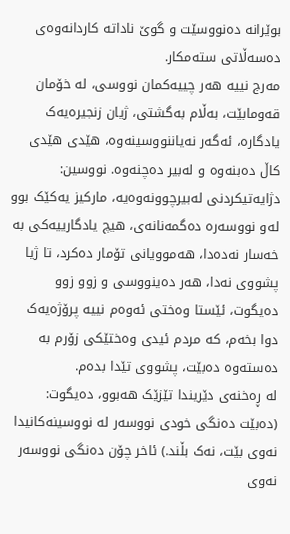بوێرانە دەنووسێت و گوێ ناداتە کاردانەوەی دەسەڵاتی ستەمکار.
مەرج نییە هەر چییەکمان نووسی، لە خۆمان قەومابێت، بەڵام بەگشتی، ژیان زنجیرەیەک یادگارە، ئەگەر نەیاننووسینەوە، هێدی هێدی کاڵ دەبنەوە و لەبیر دەچنەوە. نووسین: دژایەتیکردنی لەبیرچوونەوەیە، مارکیز یەکێک بوو لەو نووسەرە دەگمەنانەی، هیچ یادگارییەکی بە خەسار نەدەدا، هەموویانی تۆمار دەکرد، تا ژیا پشووی نەدا، هەر دەینووسی و زوو زوو دەیگوت، ئێستا وەختی ئەوەم نییە پرۆژەیەک دوا بخەم، کە مردم ئیدی وەختێکی زۆرم بە دەستەوە دەبێت، پشووی تێدا بدەم.
لە ڕەخنەی دێریندا تێزێک هەبوو، دەیگوت: (دەبێت دەنگی خودی نووسەر لە نووسینەکانیدا نەوی بێت، نەک بڵند.) ئاخر چۆن دەنگی نووسەر نەوی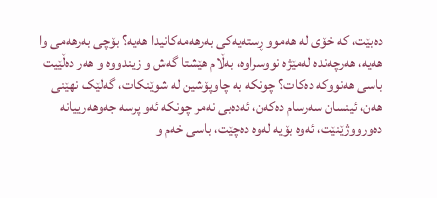دەبێت، کە خۆی لە هەموو ڕستەیەکی بەرهەمەکانیدا هەیە؟ بۆچی بەرهەمی وا هەیە، هەرچەندە لەمێژە نووسراوە، بەڵام هێشتا گەش و زیندووە و هەر دەڵێیت باسی هەنووکە دەکات؟ چونکە بە چاوپۆشین لە شوێنکات، گەلێک نهێنی هەن، ئینسان سەرسام دەکەن، ئەدەبی نەمر چونکە ئەو پرسە جەوهەرییانە دەورووژێنێت، ئەوە بۆیە لەوە دەچێت، باسی خەم و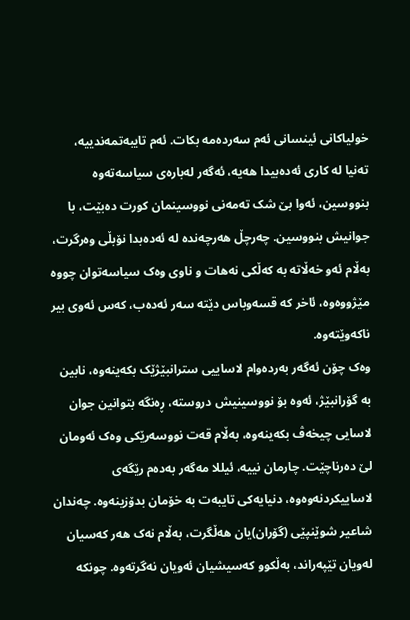خولیاکانی ئینسانی ئەم سەردەمە بکات. ئەم تایبەتمەندییە، تەنیا لە کاری ئەدەبیدا هەیە، ئەگەر لەبارەی سیاسەتەوە بنووسین، ئەوا بێ شک تەمەنی نووسینمان کورت دەبێت، با جوانیش بنووسین. چەرچڵ هەرچەندە لە ئەدەبدا نۆبڵی وەرگرت، بەڵام ئەو خەڵاتە بە کەڵکی نەهات و ناوی وەک سیاسەتوان چووە مێژووەوە، ئاخر کە قسەوباس دێتە سەر ئەدەب، کەس ئەوی بیر ناکەوێتەوە.
وەک چۆن ئەگەر بەردەوام لاساییی سترانبێژێک بکەینەوە، نابین بە گۆرانبێژ، ئەوە بۆ نووسینیش دروستە، ڕەنگە بتوانین جوان لاسایی چیخەڤ بکەینەوە، بەڵام قەت نووسەرێکی وەک ئەومان لێ دەرناچێت. چارمان نییە، ئیللا مەگەر بەدەم رێگەی لاساییکردنەوەوە، دنیایەکی تایبەت بە خۆمان بدۆزینەوە. چەندان شاعیر شوێنپێی (گۆران)یان هەڵگرت، بەڵام نەک هەر کەسیان لەویان تێپەراند، بەڵکوو کەسیشیان ئەویان نەگرتەوە. چونکە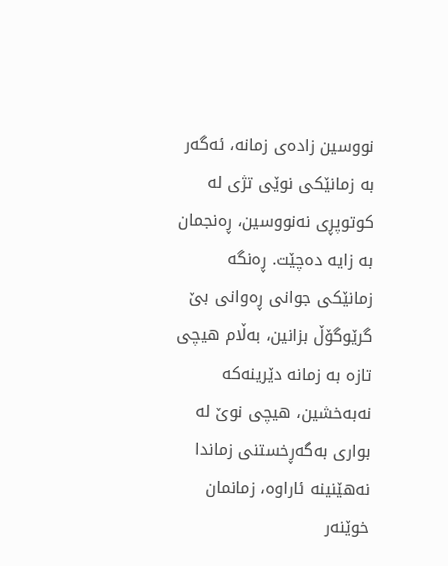نووسین زادەی زمانە، ئەگەر بە زمانێکی نوێی تژی لە کوتوپڕی نەنووسین، ڕەنجمان بە زایە دەچێت. ڕەنگە زمانێکی جوانی ڕەوانی بێ گرێوگۆڵ بزانین، بەڵام هیچی تازە بە زمانە دێرینەکە نەبەخشین، هیچی نوێ لە بواری بەگەڕخستنی زماندا نەهێنینە ئاراوە، زمانمان خوێنەر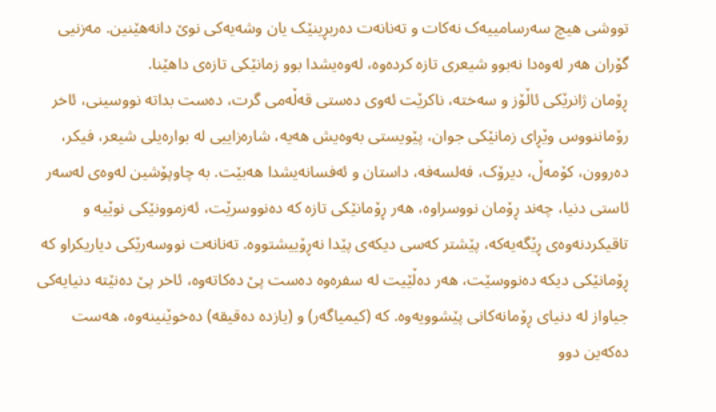تووشی هیچ سەرسامییەک نەکات و تەنانەت دەربڕینێک یان وشەیەکی نوێ دانەهێنین. مەزنیی گۆران هەر لەوەدا نەبوو شیعری تازە کردەوە، لەوەیشدا بوو زمانێکی تازەی داهێنا.
ڕۆمان ژانرێکی ئاڵۆز و سەختە، ناکرێت ئەوی دەستی قەڵەمی گرت، دەست بداتە نووسینی، ئاخر رۆماننووس وێڕای زمانێکی جوان، پێویستی بەوەیش هەیە، شارەزاییی لە بوارەیلی شیعر، فیکر، دەروون، کۆمەڵ، دیرۆک، فەلسەفە، داستان و ئەفسانەیشدا هەبێت. بە چاوپۆشین لەوەی لەسەر ئاستی دنیا، چەند ڕۆمان نووسراوە، هەر ڕۆمانێکی تازە کە دەنووسرێت، ئەزموونێکی نوێیە و تاقیکردنەوەی ڕێگەیەکە، پێشتر کەسی دیکەی پێدا نەڕۆییشتووە. تەنانەت نووسەرێکی دیاریکراو کە ڕۆمانێکی دیکە دەنووسێت، هەر دەڵێیت لە سفرەوە دەست پێ دەکاتەوە، ئاخر پێ دەنێتە دنیایەکی جیاواز لە دنیای ڕۆمانەکانی پێشوویەوە. کە (کیمیاگەر) و (یازدە دەقیقە) دەخوێنینەوە، هەست دەکەین دوو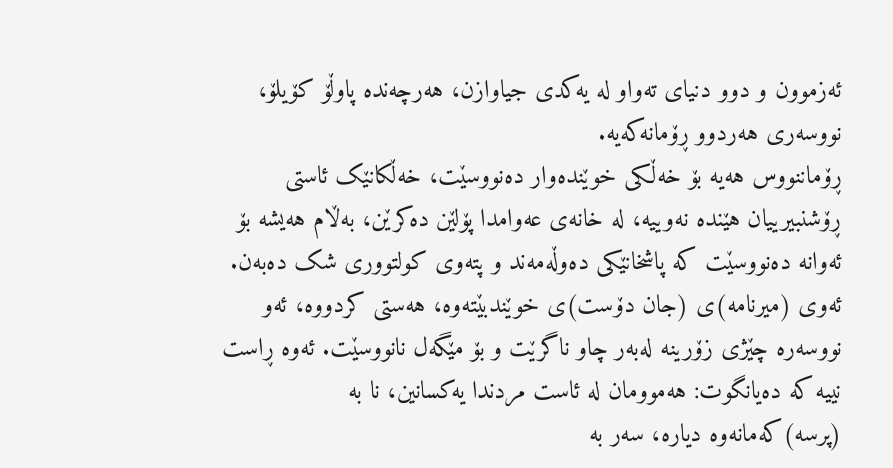ئەزموون و دوو دنیای تەواو لە یەکدی جیاوازن، هەرچەندە پاوڵۆ کۆیلۆ، نووسەری هەردوو ڕۆمانەکەیە.
ڕۆماننووس هەیە بۆ خەڵکی خوێندەوار دەنووسێت، خەڵکانێک ئاستی ڕۆشنبیرییان هێندە نەوییە، لە خانەی عەوامدا پۆلێن دەکرێن، بەڵام هەیشە بۆ ئەوانە دەنووسێت کە پاشخانێکی دەوڵەمەند و پتەوی کولتووری شک دەبەن. ئەوی (میرنامە)ی (جان دۆست)ی خوێندبێتەوە، هەستی کردووە، ئەو نووسەرە چێژی زۆرینە لەبەر چاو ناگرێت و بۆ مێگەل نانووسێت. ئەوە ڕاست نییە کە دەیانگوت: هەموومان لە ئاست مردندا یەکسانین، نا بە (پرسە)کەمانەوە دیارە، سەر بە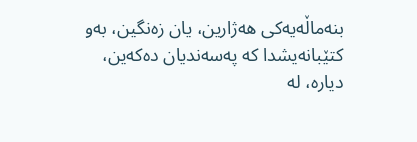بنەماڵەیەکی هەژارین، یان زەنگین، بەو کتێبانەیشدا کە پەسەندیان دەکەین، دیارە، لە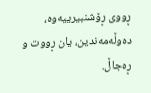ڕووی ڕۆشنبیرییەوە، دەوڵەمەندین، یان ڕووت و ڕەجاڵ.